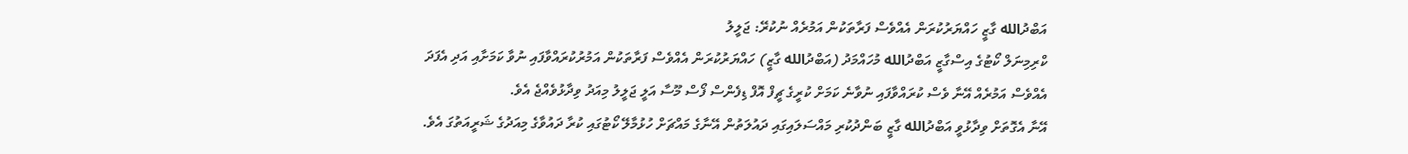އަބްދުالله ގާޒީ ހައްޔަރުކުރަން އެއްވެސް ފަރާތަކުން އަމުރެއް ނުކުރޭ: ޖަލީލު
ކްރިމިނަލް ކޯޓުގެ އިސްގާޒީ އަބްދުالله މުހައްމަދު (އަބްދުالله ގާޒީ) ހައްޔަރުކުރަން އެއްވެސް ފަރާތަކުން އަމުރުކުރައްވާފައި ނުވާ ކަމަށާއި އަދި އެފަދަ އެއްވެސް އަމުރެއް އޭނާ ވެސް ކުރައްވާފައި ނުވާނެ ކަމަށް ކުރީގެ ޗީފް އޮފް ޑިފެންސް ފޯސް މޫސާ އަލީ ޖަލީލު މިއަދު ވިދާޅުވެއްޖެ އެވެ.
އޭނާ އެގޮތަށް ވިދާޅުވީ އަބްދުالله ގާޒީ ބަންދުކުރި މައްސަލައިގައި ދައުލަތުން އޭނާގެ މައްޗަށް ހުޅުމާލޭ ކޯޓުގައި ކުރާ ދައުވާގެ މިއަދުގެ ޝަރީއަތުގަ އެވެ.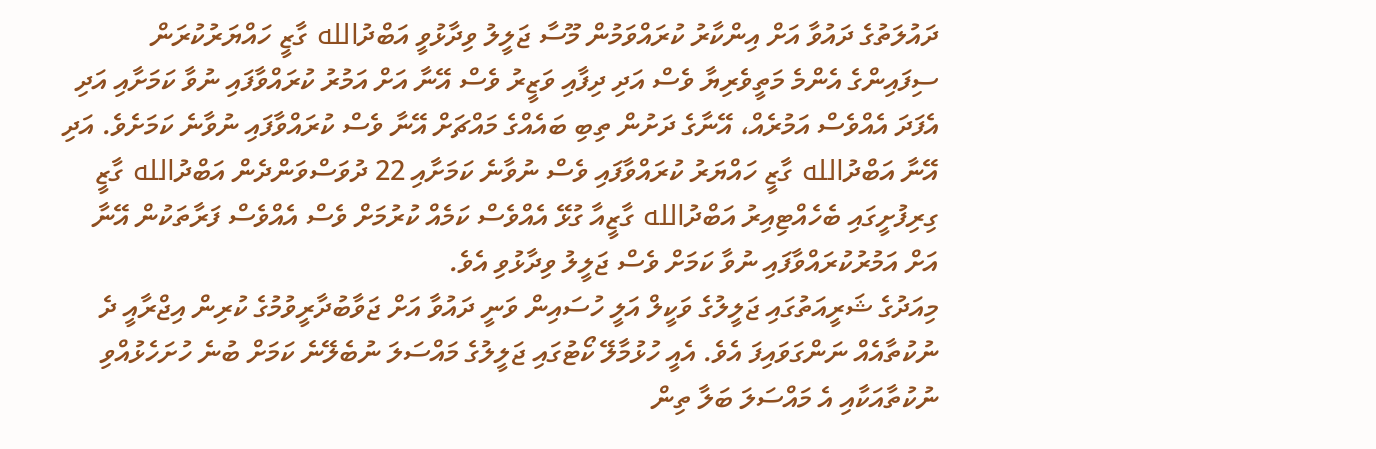ދައުލަތުގެ ދައުވާ އަށް އިންކާރު ކުރައްވަމުން މޫސާ ޖަލީލު ވިދާޅުވީ އަބްދުالله ގާޒީ ހައްޔަރުކުރަން ސިފައިންގެ އެންމެ މަތީވެރިޔާ ވެސް އަދި ދިފާއި ވަޒީރު ވެސް އޭނާ އަށް އަމުރު ކުރައްވާފައި ނުވާ ކަމަށާއި އަދި އެފަދަ އެއްވެސް އަމުރެއް، އޭނާގެ ދަށުން ތިބި ބައެއްގެ މައްޗަށް އޭނާ ވެސް ކުރައްވާފައި ނުވާނެ ކަމަށެވެ. އަދި އޭނާ އަބްދުالله ގާޒީ ހައްޔަރު ކުރައްވާފައި ވެސް ނުވާނެ ކަމަށާއި 22 ދުވަސްވަންދެން އަބްދުالله ގާޒީ ގިރިފުށީގައި ބެހެއްޓިއިރު އަބްދުالله ގާޒީއާ ގުޅޭ އެއްވެސް ކަމެއް ކުރުމަށް ވެސް އެއްވެސް ފަރާތަކުން އޭނާ އަށް އަމުރުކުރައްވާފައި ނުވާ ކަމަށް ވެސް ޖަލީލު ވިދާޅުވި އެވެ.
މިއަދުގެ ޝަރީއަތުގައި ޖަލީލުގެ ވަކީލް އަލީ ހުސައިން ވަނީ ދައުވާ އަށް ޖަވާބުދާރީވުމުގެ ކުރިން އިޖްރާއީ ދެ ނުކުތާއެއް ނަންގަވައިފަ އެވެ. އެއީ ހުޅުމާލޭ ކޯޓުގައި ޖަލީލުގެ މައްސަލަ ނުބެލޭނެ ކަމަށް ބުނެ ހުށަހެޅުއްވި ނުކުތާއަކާއި އެ މައްސަލަ ބަލާ ތިން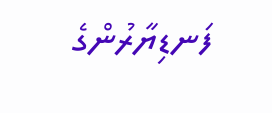ފަނޑިޔާރުންގެ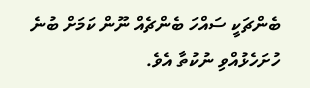ބެންޗަކީ ސައްހަ ބެންޗެއް ނޫން ކަމަށް ބުނެ ހުށަހެޅުއްވި ނުކުތާ އެވެ.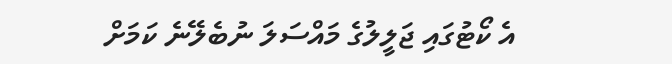އެ ކޯޓުގައި ޖަލީލުގެ މައްސަލަ ނުބެލޭނެ ކަމަށް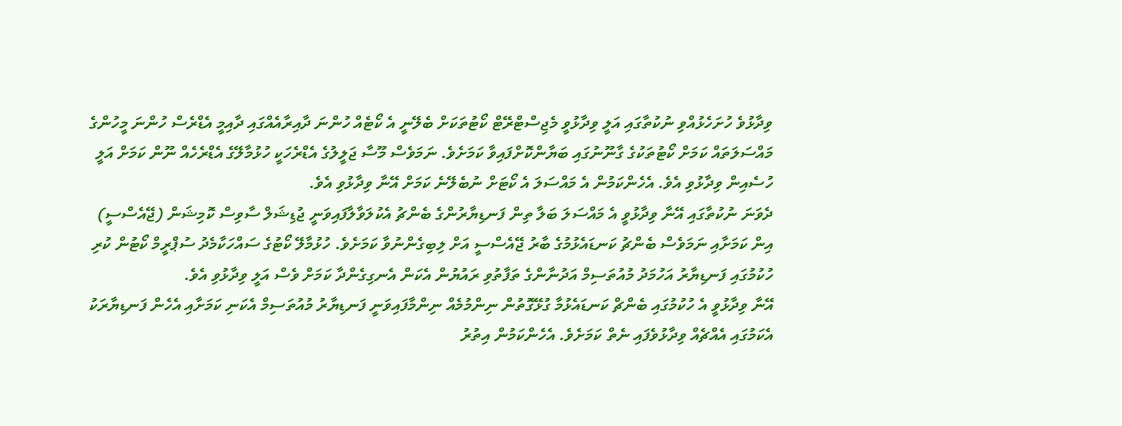ވިދާޅުވެ ހުށަހެޅުއްވި ނުކުތާގައި އަލީ ވިދާޅުވީ މެޖިސްޓްރޭޓް ކޯޓުތަކަށް ބެލޭނީ އެ ކޯޓެއް ހުންނަ ދާއިރާއެއްގައި ދާއިމީ އެޑްރެސް ހުންނަ މީހުންގެ މައްސަލަތައް ކަމަށް ކޯޓުތަކުގެ ގާނޫނުގައި ބަޔާންކޮށްފައިވާ ކަމަށެވެ. ނަމަވެސް މޫސާ ޖަލީލުގެ އެޑްރެހަކީ ހުޅުމާލޭގެ އެޑްރެހެއް ނޫން ކަމަށް އަލީ ހުސެއިން ވިދާޅުވި އެވެ. އެހެންކަމުން އެ މައްސަލަ އެ ކޯޓަށް ނުބެލޭނެ ކަމަށް އޭނާ ވިދާޅުވި އެވެ.
ދެވަނަ ނުކުތާގައި އޭނާ ވިދާޅުވީ އެ މައްސަލަ ބަލާ ތިން ފަނޑިޔާރުންގެ ބެންޗު އެކުލަވާލާފައިވަނީ ޖުޑިޝަލް ސާވިސް ކޮމިޝަން (ޖޭއެސްސީ) އިން ކަމަށާއި ނަމަވެސް ބެންޗު ކަނޑައެޅުމުގެ ބާރު ޖޭއެސްސީ އަށް ލިބިގެންނުވާ ކަމަށެވެ. ހުޅުމާލޭ ކޯޓުގެ ސައްހަކާމެދު ސުޕްރީމް ކޯޓުން ކުރި ހުކުމުގައި ފަނޑިޔާރު އަހުމަދު މުއުތަސިމް އަދުނާންގެ ތަފާތުވި ރައުޔުން އެކަން އެނގިގެންދާ ކަމަށް ވެސް އަލީ ވިދާޅުވި އެވެ.
އޭނާ ވިދާޅުވީ އެ ހުކުމުގައި ބެންޗް ކަނޑައެޅުމާ ގުޅޭގޮތުން ނިންމުމެއް ނިންމާފައިވަނީ ފަނޑިޔާރު މުއުތަސިމް އެކަނި ކަމަށާއި އެހެން ފަނޑިޔާރަކު އެކަމުގައި އެއްޗެއް ވިދާޅުވެފައި ނެތް ކަމަށެވެ. އެހެންކަމުން އިތުރު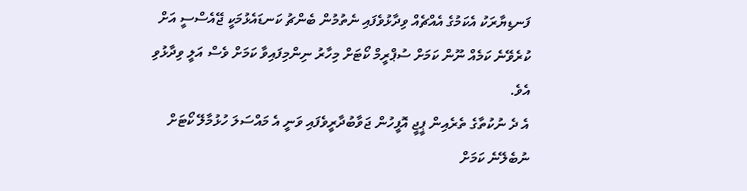ފަނޑިޔާރަކު އެކަމުގެ އެއްޗެއް ވިދާޅުވެފައި ނެތުމުން ބެންޗު ކަނޑައެޅުމަކީ ޖޭއެސްސީ އަށް ކުރެވޭނެ ކަމެއް ނޫން ކަމަށް ސުޕްރީމް ކޯޓަށް މިހާރު ނިންމިފައިވާ ކަމަށް ވެސް އަލީ ވިދާޅުވި އެވެ.
އެ ދެ ނުކުތާގެ ތެރެއިން ޕީޖީ އޮފީހުން ޖަވާބުދާރީވެފައި ވަނީ އެ މައްސަލަ ހުޅުމާލޭ ކޯޓަށް ނުބެލޭނެ ކަމަށް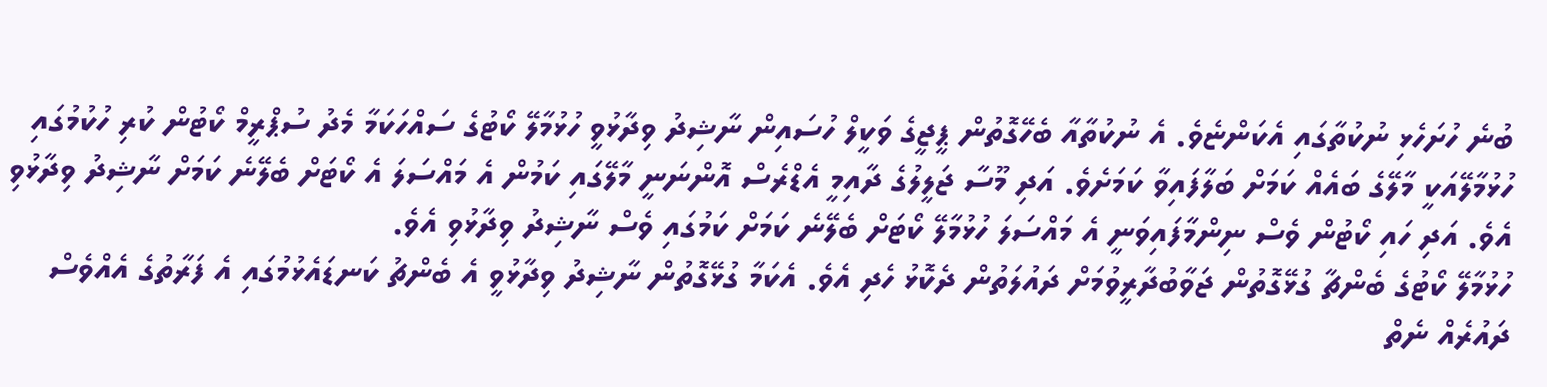ބުނެ ހުށަހެޅި ނުކުތާގައި އެކަންޏެވެ. އެ ނުކުތާއާ ބެހޭގޮތުން ޕީޖީގެ ވަކީލް ހުސައިން ނާޝިދު ވިދާޅުވީ ހުޅުމާލޭ ކޯޓުގެ ސައްހަކަމާ މެދު ސުޕްރީމް ކޯޓުން ކުރި ހުކުމުގައި ހުޅުމާލޭއަކީ މާލޭގެ ބައެއް ކަމަށް ބަލާފައިވާ ކަމަށެވެ. އަދި މޫސާ ޖަލީލުގެ ދާއިމީ އެޑްރެސް އޮންނަނީ މާލޭގައި ކަމުން އެ މައްސަލަ އެ ކޯޓަށް ބެލޭނެ ކަމަށް ނާޝިދު ވިދާޅުވި އެވެ. އަދި ހައި ކޯޓުން ވެސް ނިންމާފައިވަނީ އެ މައްސަލަ ހުޅުމާލޭ ކޯޓަށް ބެލޭނެ ކަމަށް ކަމުގައި ވެސް ނާޝިދު ވިދާޅުވި އެވެ.
ހުޅުމާލޭ ކޯޓުގެ ބެންޗާ ގުޅޭގޮތުން ޖަވާބުދާރީވުމަށް ދައުލަތުން ދެކޮޅު ހެދި އެވެ. އެކަމާ ގުޅޭގޮތުން ނާޝިދު ވިދާޅުވީ އެ ބެންޗު ކަނޑައެޅުމުގައި އެ ފަރާތުގެ އެއްވެސް ދައުރެއް ނެތް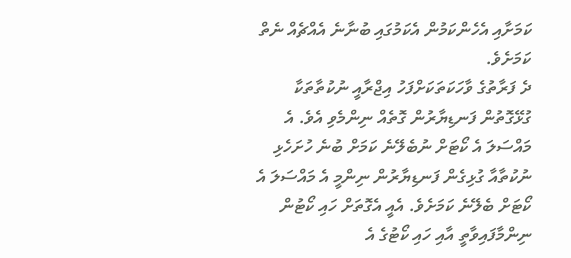ކަމަށާއި އެހެންކަމުން އެކަމުގައި ބުނާނެ އެއްޗެއް ނެތް ކަމަށެވެ.
ދެ ފަރާތުގެ ވާހަކަތަކަށްފަހު އިޖްރާއީ ނުކުތާތަކާ ގުޅޭގޮތުން ފަނޑިޔާރުން ގޮތެއް ނިންމެވި އެވެ. އެ މައްސަލަ އެ ކޯޓަށް ނުބެލޭނެ ކަމަށް ބުނެ ހުށަހެޅި ނުކުތާއާ ގުޅިގެން ފަނޑިޔާރުން ނިންމީ އެ މައްސަލަ އެ ކޯޓަށް ބެލޭނެ ކަމަށެވެ. އެއީ އެގޮތަށް ހައި ކޯޓުން ނިންމާފައިވާތީ އާއި ހައި ކޯޓުގެ އެ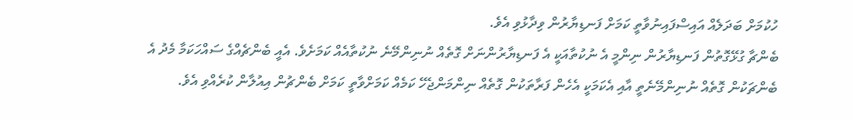ހުކުމަށް ބަދަލެއް އައިސްފައިނުވާތީ ކަމަށް ފަނޑިޔާރުން ވިދާޅުވި އެވެ.
ބެންޗާ ގުޅޭގޮތުން ފަނޑިޔާރުން ނިންމީ އެ ނުކުތާއަކީ އެ ފަނޑިޔާރުންނަށް ގޮތެއް ނުނިންމޭނެ ނުކުތާއެއް ކަމަށެވެ. އެއީ ބެންޗެއްގެ ސައްހަކަމާ މެދު އެ ބެންޗަކުން ގޮތެއް ނުނިންމޭނެތީ އާއި އެކަމަކީ އެހެން ފަރާތަކުން ގޮތެއް ނިންމަންޖެހޭ ކަމެއް ކަމަށްވާތީ ކަމަށް ބެންޗުން އިއުލާން ކުރެއްވި އެވެ.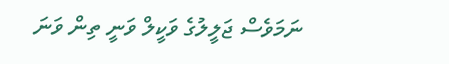ނަމަވެސް ޖަލީލުގެ ވަކީލް ވަނީ ތިން ވަނަ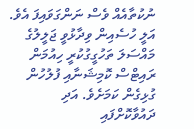ނުކުތާއެއް ވެސް ނަންގަވައިފަ އެވެ. އަލީ ހުސެއިން ވިދާޅުވީ ޖަލީލުގެ މައްސަލަ ތަހުގީގުކުރީ ހިއުމަން ރައިޓްސް ކޮމިޝަނާއި ފުލުހުން ގުޅިގެން ކަމަށެވެ. އަދި ދައުވާކޮށްފައި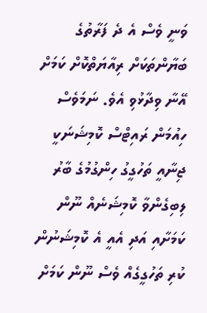ވަނީ ވެސް އެ ދެ ފަރާތުގެ ބަޔާންތަކަށް ރިއާޔަތްކޮށް ކަމަށް އޭނާ ވިދާޅުވި އެވެ. ނަމަވެސް ހިއުމަން ރައިޓްސް ކޮމިޝަނަކީ ޖިނާއީ ތަހުގީގު ހިންގުމުގެ ބާރު ލިބިގެންވާ ކޮމިޝަނެއް ނޫން ކަމަށާއި އަދި އެއީ އެ ކޮމިޝަނުން ކުރި ތަހުގީގެއް ވެސް ނޫން ކަމަށް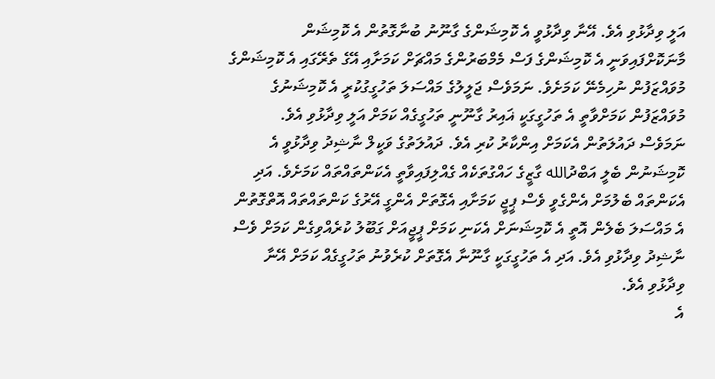އަލީ ވިދާޅުވި އެވެ. އޭނާ ވިދާޅުވީ އެ ކޮމިޝަންގެ ގާނޫނު ބުނާގޮތުން އެ ކޮމިޝަން މާނަކޮށްފައިވަނީ އެ ކޮމިޝަންގެ ފަސް މެމްބަރުންގެ މައްޗަށް ކަމަށާއި އޭގެ ތެރޭގައި އެ ކޮމިޝަންގެ މުވައްޒަފުން ނުހިމެނޭ ކަމަށެވެ. ނަމަވެސް ޖަލީލުގެ މައްސަލަ ތަހުގީގުކުރީ އެ ކޮމިޝަނުގެ މުވައްޒަފުން ކަމަށްވާތީ އެ ތަހުގީގަކީ ޣައިރު ގާނޫނީ ތަހުގީގެއް ކަމަށް އަލީ ވިދާޅުވި އެވެ.
ނަމަވެސް ދައުލަތުން އެކަމަށް އިންކާރު ކުރި އެވެ. ދައުލަތުގެ ވަކީލް ނާޝިދު ވިދާޅުވީ އެ ކޮމިޝަނުން ބެލީ އަބްދުالله ގާޒީގެ ހައްގުތަކެއް ގެއްލިފައިވާތީ އެކަންތައްތައް ކަމަށެވެ. އަދި އެކަންތައް ބެލުމަށް އެންގެވީ ވެސް ޕީޖީ ކަމަށާއި އެގޮތަށް އެންގީ އޭރުގެ ކަންތައްތައް އޮތްގޮތުން އެ މައްސަލަ ބެލެން އޮތީ އެ ކޮމިޝަނަށް އެކަނި ކަމަށް ޕީޖީއަށް ގަބޫލު ކުރެއްވިގެން ކަމަށް ވެސް ނާޝިދު ވިދާޅުވި އެވެ. އަދި އެ ތަހުގީގަކީ ގާނޫނާ އެގޮތަށް ކުރެވުނު ތަހުގީގެއް ކަމަށް އޭނާ ވިދާޅުވި އެވެ.
އެ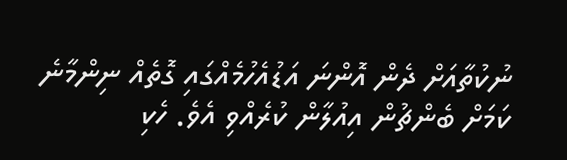ނުކުތާއަށް ދެން އޮންނަ އަޑުއެހުމެއްގައި ގޮތެއް ނިންމާނެ ކަމަށް ބެންޗުން އިއުލާން ކުރެއްވި އެވެ. ހެކި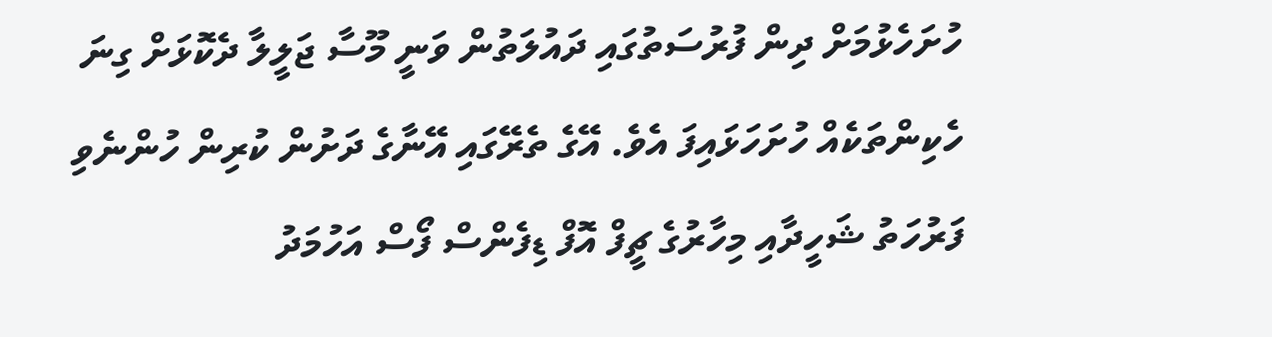ހުށަހެޅުމަށް ދިން ފުރުސަތުގައި ދައުލަތުން ވަނީ މޫސާ ޖަލީލާ ދެކޮޅަށް ގިނަ ހެކިންތަކެއް ހުށަހަޅައިފަ އެވެ. އޭގެ ތެރޭގައި އޭނާގެ ދަށުން ކުރިން ހުންނެވި ފަރުހަތު ޝަހީދާއި މިހާރުގެ ޗީފް އޮފް ޑިފެންސް ފޯސް އަހުމަދު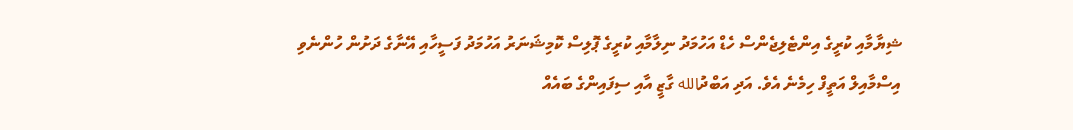ޝިޔާމާއި ކުރީގެ އިންޓެލިޖެންސް ހެޑް އަހުމަދު ނިލާމާއި ކުރީގެ ޕޮލިސް ކޮމިޝަނަރު އަހުމަދު ފަސީހާއި އޭނާގެ ދަށުން ހުންނެވި އިސްމާއިލް އަތީފް ހިމެނެ އެވެ. އަދި އަބްދުالله ގާޒީ އާއި ސިފައިންގެ ބައެއް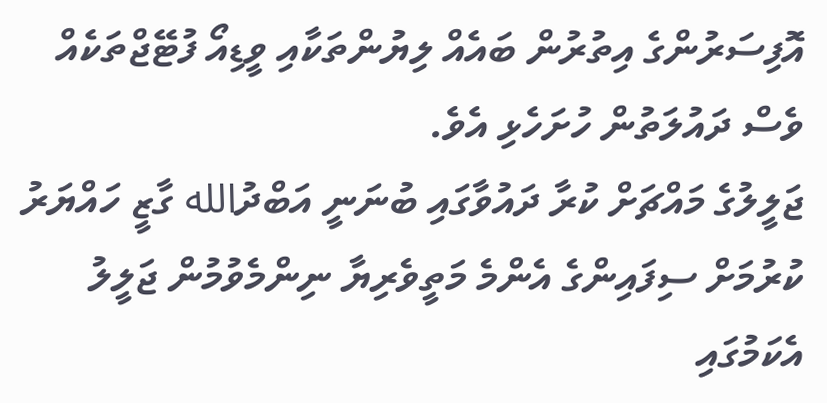އޮފިސަރުންގެ އިތުރުން ބައެއް ލިޔުންތަކާއި ވީޑިއޯ ފުޓޭޖްތަކެއް ވެސް ދައުލަތުން ހުށަހެޅި އެވެ.
ޖަލީލުގެ މައްޗަށް ކުރާ ދައުވާގައި ބުނަނީ އަބްދުالله ގާޒީ ހައްޔަރު ކުރުމަށް ސިފައިންގެ އެންމެ މަތީވެރިޔާ ނިންމެވުމުން ޖަލީލު އެކަމުގައި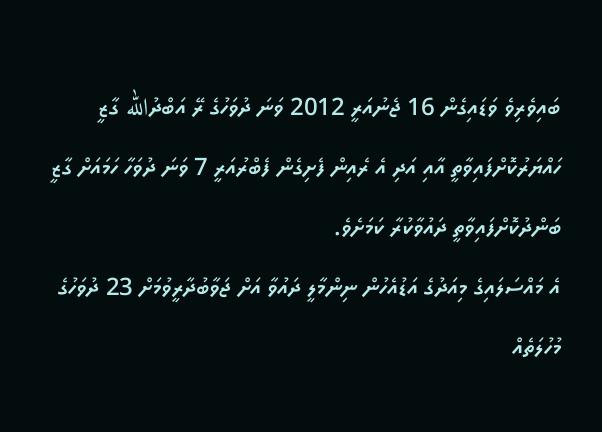ބައިވެރިވެ ވަޑައިގެން 16 ޖެނުއަރީ 2012 ވަނަ ދުވަހުގެ ރޭ އަބްދުالله ގާޒީ ހައްޔަރުކޮށްފައިވާތީ އާއި އަދި އެ ރެއިން ފެށިގެން ފެބްރުއަރީ 7 ވަނަ ދުވަހާ ހަމައަށް ގާޒީ ބަންދުކޮށްފައިވާތީ ދައުވާކުރާ ކަމަށެވެ.
އެ މައްސަލައިގެ މިއަދުގެ އަޑުއެހުން ނިންމާލީ ދައުވާ އަށް ޖަވާބުދާރީވުމަށް 23 ދުވަހުގެ މުހުލަތެއް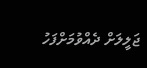ޖަލީލަށް ދެއްވުމަށްފަހު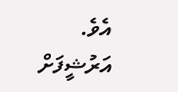އެވެ.
އަރުޝީފަށް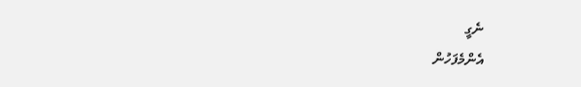ނެގީ
އެންމެފަހުން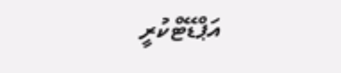އަޕްޑޭޓްކުރީ